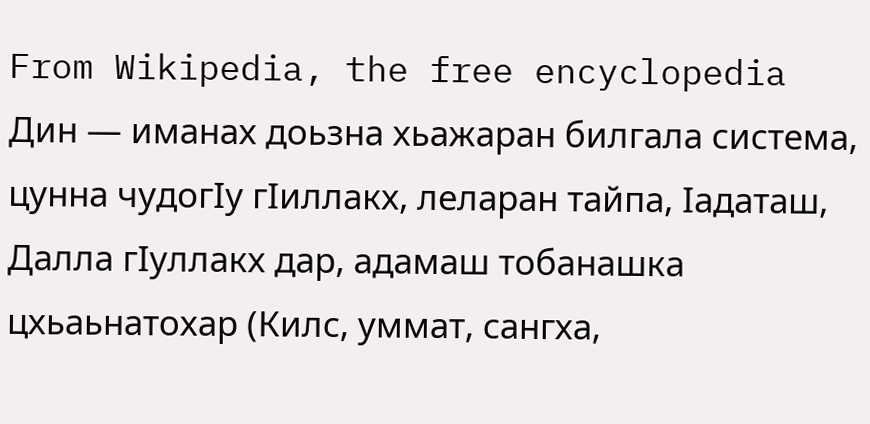From Wikipedia, the free encyclopedia
Дин — иманах доьзна хьажаран билгала система, цунна чудогӀу гӀиллакх, леларан тайпа, Ӏадаташ, Далла гӀуллакх дар, адамаш тобанашка цхьаьнатохар (Килс, уммат, сангха,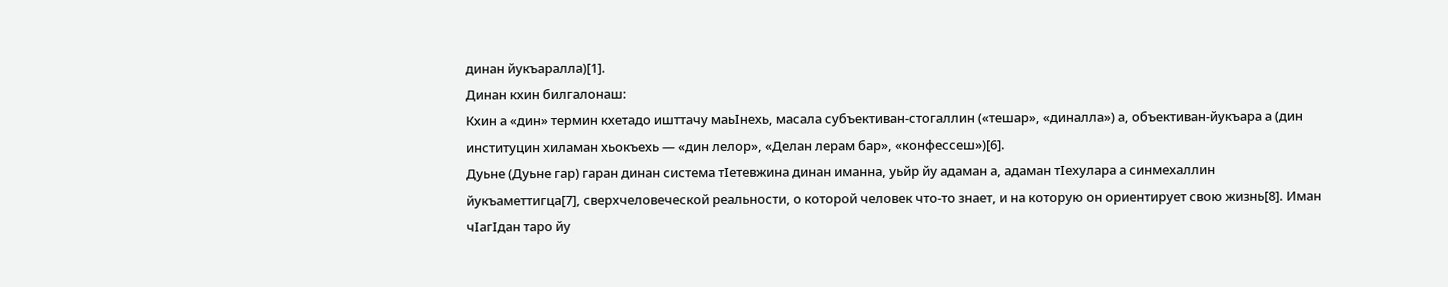динан йукъаралла)[1].
Динан кхин билгалонаш:
Кхин а «дин» термин кхетадо ишттачу маьӀнехь, масала субъективан-стогаллин («тешар», «диналла») а, объективан-йукъара а (дин институцин хиламан хьокъехь — «дин лелор», «Делан лерам бар», «конфессеш»)[6].
Дуьне (Дуьне гар) гаран динан система тӀетевжина динан иманна, уьйр йу адаман а, адаман тӀехулара а синмехаллин йукъаметтигца[7], сверхчеловеческой реальности, о которой человек что-то знает, и на которую он ориентирует свою жизнь[8]. Иман чӀагӀдан таро йу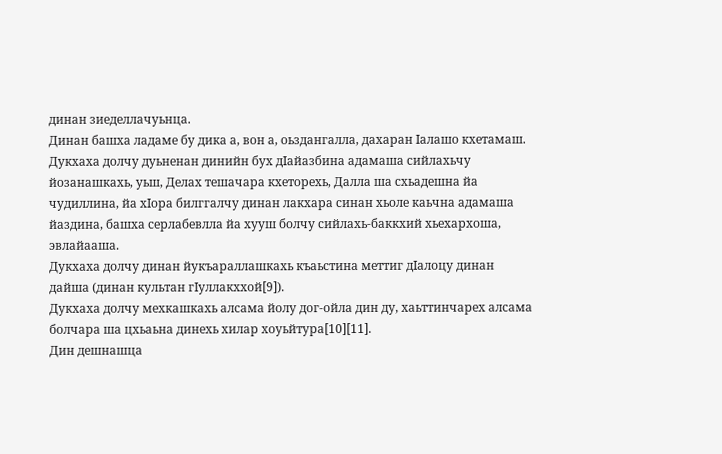динан зиеделлачуьнца.
Динан башха ладаме бу дика а, вон а, оьздангалла, дахаран Ӏалашо кхетамаш.
Дукхаха долчу дуьненан динийн бух дӀайазбина адамаша сийлахьчу йозанашкахь, уьш, Делах тешачара кхеторехь, Далла ша схьадешна йа чудиллина, йа хӀора билггалчу динан лакхара синан хьоле каьчна адамаша йаздина, башха серлабевлла йа хууш болчу сийлахь-баккхий хьехархоша, эвлайааша.
Дукхаха долчу динан йукъараллашкахь къаьстина меттиг дӀалоцу динан дайша (динан культан гӀуллакххой[9]).
Дукхаха долчу мехкашкахь алсама йолу дог-ойла дин ду, хаьттинчарех алсама болчара ша цхьаьна динехь хилар хоуьйтура[10][11].
Дин дешнашца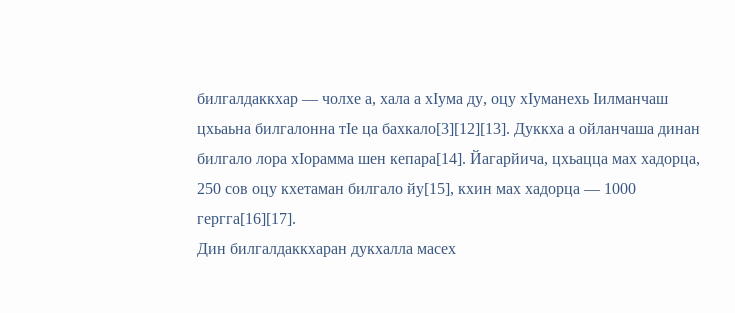билгалдаккхар — чолхе а, хала а хӀума ду, оцу хӀуманехь Ӏилманчаш цхьаьна билгалонна тӀе ца бахкало[3][12][13]. Дуккха а ойланчаша динан билгало лора хӀорамма шен кепара[14]. Йагарйича, цхьацца мах хадорца, 250 сов оцу кхетаман билгало йу[15], кхин мах хадорца — 1000 гергга[16][17].
Дин билгалдаккхаран дукхалла масех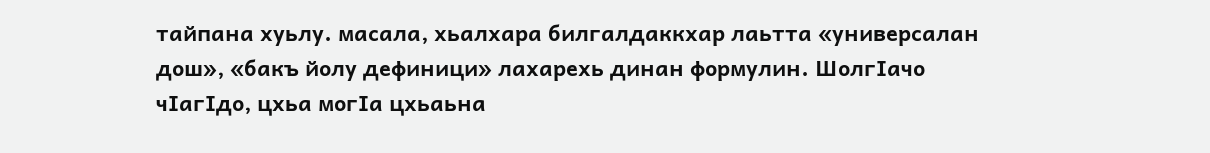тайпана хуьлу. масала, хьалхара билгалдаккхар лаьтта «универсалан дош», «бакъ йолу дефиници» лахарехь динан формулин. ШолгӀачо чӀагӀдо, цхьа могӀа цхьаьна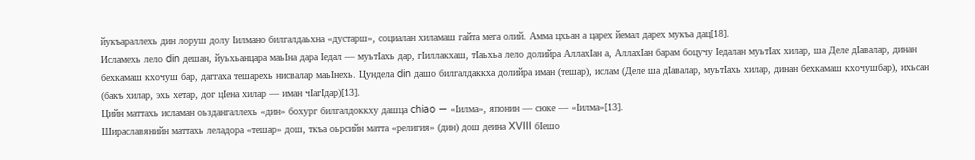йукъараллехь дин лоруш долу Ӏилмано билгалдаьхна «дустарш», социалан хиламаш гайта мега олий. Амма цхьан а царех йемал дарех мукъа дац[18].
Исламехь лело din дешан, йуьхьанцара маьӀна дара Ӏедал — муьтӀахь дар, гӀиллакхаш, тӀаьхьа лело долийра АллахӀан а, АллахӀан барам боцучу Ӏедалан муьтӀах хилар, ша Деле дӀавалар, динан бехкамаш кхочуш бар, даггаха тешарехь нисвалар маьӀнехь. Цундела din дашо билгалдаккха долийра иман (тешар), ислам (Деле ша дӀавалар, муьтӀахь хилар, динан бехкамаш кхочушбар), ихьсан (бакъ хилар, эхь хетар, дог цӀена хилар — иман чӀагӀдар)[13].
Цийн маттахь исламан оьздангаллехь «дин» бохург билгалдоккху дашца chiao — «Ӏилма», японин — сюке — «Ӏилма»[13].
Шираславянийн маттахь леладора «тешар» дош, ткъа оьрсийн матта «религия» (дин) дош деина XVIII бӀешо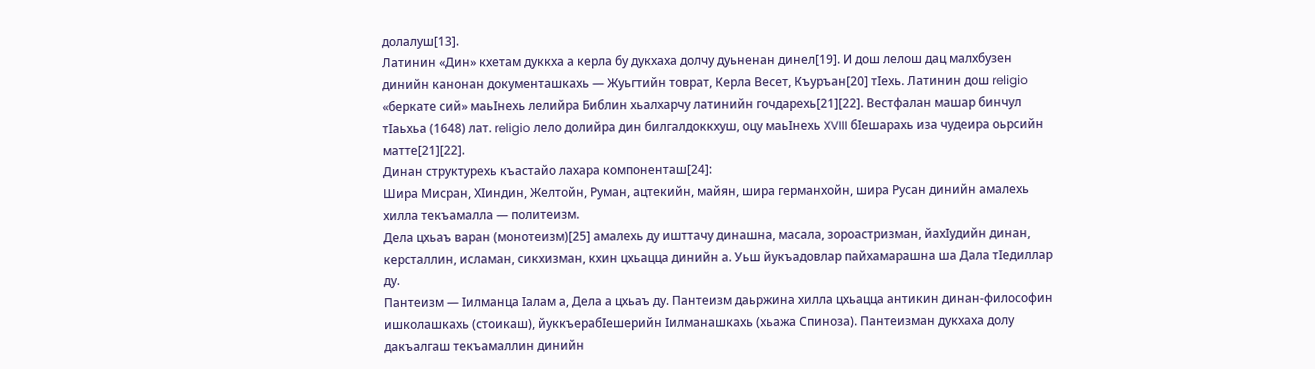долалуш[13].
Латинин «Дин» кхетам дуккха а керла бу дукхаха долчу дуьненан динел[19]. И дош лелош дац малхбузен динийн канонан документашкахь — Жуьгтийн товрат, Керла Весет, Къуръан[20] тӀехь. Латинин дош religio «беркате сий» маьӀнехь лелийра Библин хьалхарчу латинийн гочдарехь[21][22]. Вестфалан машар бинчул тӀаьхьа (1648) лат. religio лело долийра дин билгалдоккхуш, оцу маьӀнехь XVIII бӀешарахь иза чудеира оьрсийн матте[21][22].
Динан структурехь къастайо лахара компоненташ[24]:
Шира Мисран, ХӀиндин, Желтойн, Руман, ацтекийн, майян, шира германхойн, шира Русан динийн амалехь хилла текъамалла — политеизм.
Дела цхьаъ варан (монотеизм)[25] амалехь ду ишттачу динашна, масала, зороастризман, йахӀудийн динан, керсталлин, исламан, сикхизман, кхин цхьацца динийн а. Уьш йукъадовлар пайхамарашна ша Дала тӀедиллар ду.
Пантеизм — Ӏилманца Ӏалам а, Дела а цхьаъ ду. Пантеизм даьржина хилла цхьацца антикин динан-философин ишколашкахь (стоикаш), йуккъерабӀешерийн Ӏилманашкахь (хьажа Спиноза). Пантеизман дукхаха долу дакъалгаш текъамаллин динийн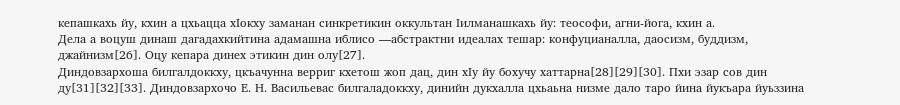кепашкахь йу, кхин а цхьацца хӀокху заманан синкретикин оккультан Ӏилманашкахь йу: теософи, агни-йога, кхин а.
Дела а воцуш динаш дагадахкийтина адамашна иблисо —абстрактни идеалах тешар: конфуцианалла, даосизм, буддизм, джайнизм[26]. Оцу кепара динех этикин дин олу[27].
Диндовзархоша билгалдоккху, цкъачунна верриг кхетош жоп дац, дин хӀу йу бохучу хаттарна[28][29][30]. Пхи эзар сов дин ду[31][32][33]. Диндовзархочо Е. Н. Васильевас билгаладоккху, динийн дукхалла цхьаьна низме дало таро йина йукъара йуьззина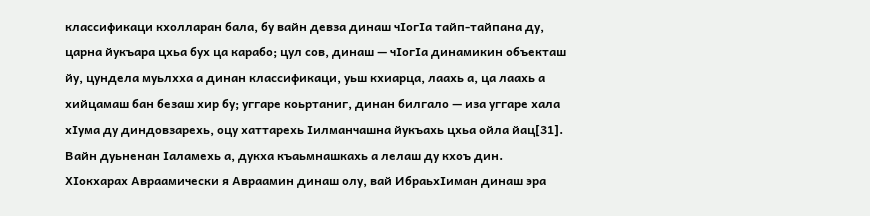классификаци кхолларан бала, бу вайн девза динаш чӀогӀа тайп-тайпана ду, царна йукъара цхьа бух ца карабо; цул сов, динаш — чӀогӀа динамикин объекташ йу, цундела муьлхха а динан классификаци, уьш кхиарца, лаахь а, ца лаахь а хийцамаш бан безаш хир бу; уггаре коьртаниг, динан билгало — иза уггаре хала хӀума ду диндовзарехь, оцу хаттарехь Ӏилманчашна йукъахь цхьа ойла йац[31].
Вайн дуьненан Ӏаламехь а, дукха къаьмнашкахь а лелаш ду кхоъ дин.
ХӀокхарах Авраамически я Авраамин динаш олу, вай ИбраьхӀиман динаш эра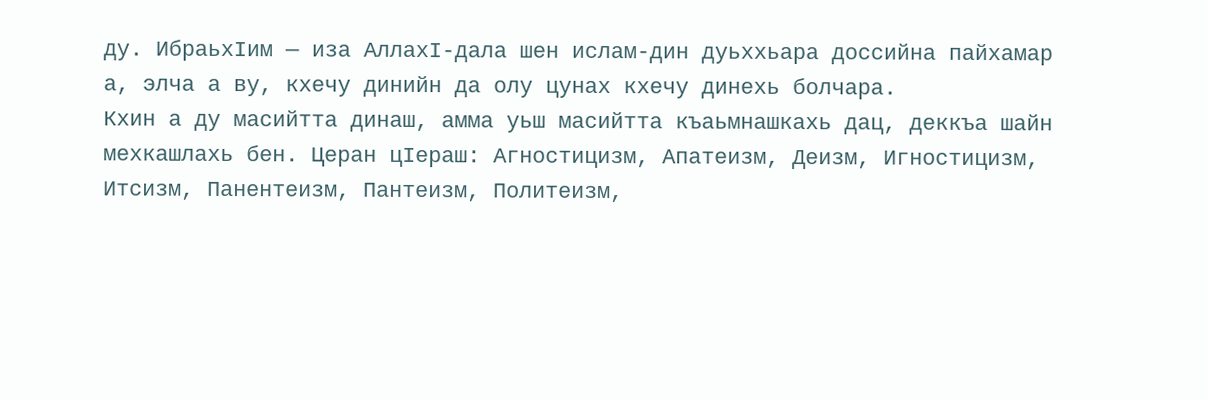ду. ИбраьхӀим — иза АллахӀ-дала шен ислам-дин дуьххьара доссийна пайхамар а, элча а ву, кхечу динийн да олу цунах кхечу динехь болчара.
Кхин а ду масийтта динаш, амма уьш масийтта къаьмнашкахь дац, деккъа шайн мехкашлахь бен. Церан цӀераш: Агностицизм, Апатеизм, Деизм, Игностицизм, Итсизм, Панентеизм, Пантеизм, Политеизм,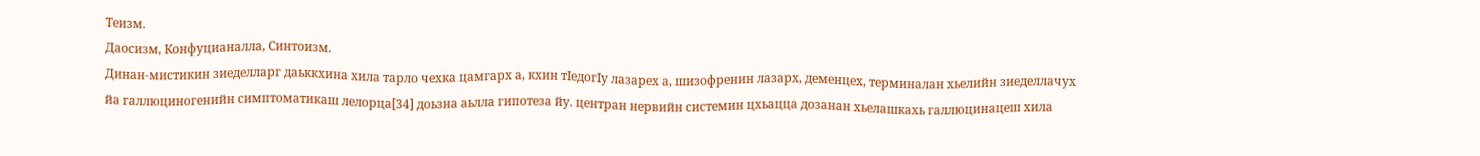Теизм.
Даосизм, Конфуцианалла, Синтоизм.
Динан-мистикин зиеделларг даьккхина хила тарло чехка цамгарх а, кхин тӀедогӀу лазарех а, шизофренин лазарх, деменцех, терминалан хьелийн зиеделлачух йа галлюциногенийн симптоматикаш лелорца[34] доьзна аьлла гипотеза йу. центран нервийн системин цхьацца дозанан хьелашкахь галлюцинацеш хила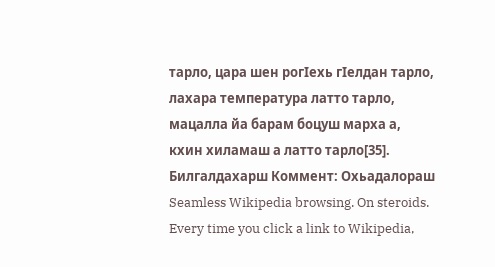тарло, цара шен рогӀехь гӀелдан тарло, лахара температура латто тарло, мацалла йа барам боцуш марха а, кхин хиламаш а латто тарло[35].
Билгалдахарш Коммент: Охьадалораш
Seamless Wikipedia browsing. On steroids.
Every time you click a link to Wikipedia,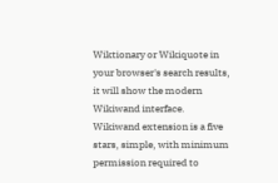Wiktionary or Wikiquote in your browser's search results, it will show the modern Wikiwand interface.
Wikiwand extension is a five stars, simple, with minimum permission required to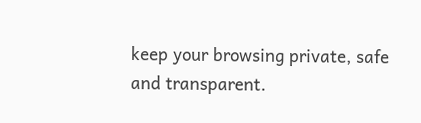keep your browsing private, safe and transparent.